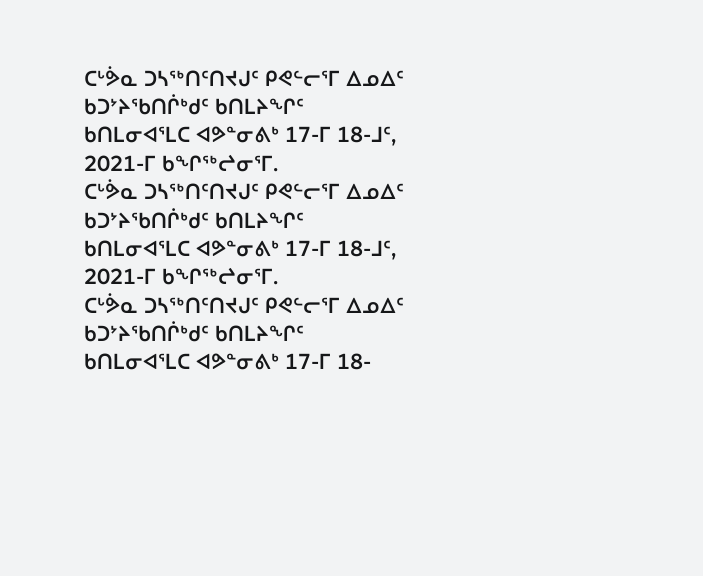ᑕᒡᕘᓇ ᑐᓴᖅᑎᑦᑎᔪᒍᑦ ᑭᕙᓪᓕᕐᒥ ᐃᓄᐃᑦ ᑲᑐᔾᔨᖃᑎᒌᒃᑯᑦ ᑲᑎᒪᔨᖏᑦ ᑲᑎᒪᓂᐊᕐᒪᑕ ᐊᕗᓐᓂᕕᒃ 17-ᒥ 18-ᒧᑦ, 2021-ᒥ ᑲᖏᖅᖠᓂᕐᒥ.
ᑕᒡᕘᓇ ᑐᓴᖅᑎᑦᑎᔪᒍᑦ ᑭᕙᓪᓕᕐᒥ ᐃᓄᐃᑦ ᑲᑐᔾᔨᖃᑎᒌᒃᑯᑦ ᑲᑎᒪᔨᖏᑦ ᑲᑎᒪᓂᐊᕐᒪᑕ ᐊᕗᓐᓂᕕᒃ 17-ᒥ 18-ᒧᑦ, 2021-ᒥ ᑲᖏᖅᖠᓂᕐᒥ.
ᑕᒡᕘᓇ ᑐᓴᖅᑎᑦᑎᔪᒍᑦ ᑭᕙᓪᓕᕐᒥ ᐃᓄᐃᑦ ᑲᑐᔾᔨᖃᑎᒌᒃᑯᑦ ᑲᑎᒪᔨᖏᑦ ᑲᑎᒪᓂᐊᕐᒪᑕ ᐊᕗᓐᓂᕕᒃ 17-ᒥ 18-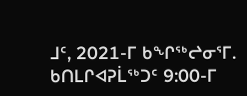ᒧᑦ, 2021-ᒥ ᑲᖏᖅᖠᓂᕐᒥ.
ᑲᑎᒪᒋᐊᕈᒫᖅᑐᑦ 9:00-ᒥ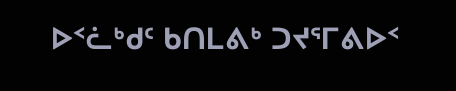ᐅᑉᓛᒃᑯᑦ ᑲᑎᒪᕕᒃ ᑐᔪᕐᒥᕕᐅᑉ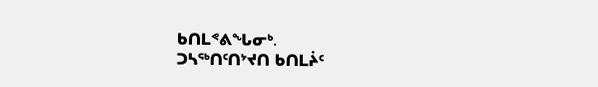ᑲᑎᒪᕝᕕᖓᓂᒃ.
ᑐᓴᖅᑎᑦᑎᔾᔪᑎ ᑲᑎᒪᔩᑦ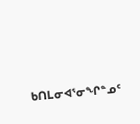ᑲᑎᒪᓂᐊᕐᓂᖏᓐᓄᑦ